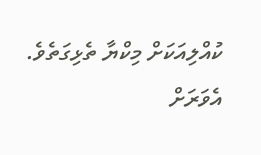ކުއްލިއަކަށް މިކްޔާ ތެޅިގަތެވެ. އެވަރަށް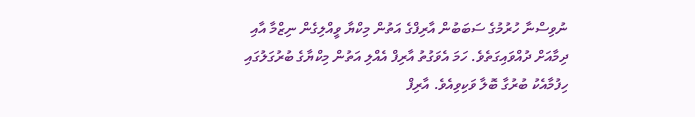ނުވިސްނާ ހުރުމުގެ ސަބަބުން އާރިފްގެ އަތުން މިކްޔާ ވީއްލިގެން ނިޒްމާ އާއި ދިމާއަށް ދުއްވައިގަތެވެ. ހަމަ އެވަގުތު އާރިފް އެއްލި އަތުން މިކްޔާގެ ބުރުގަލުގައި ހިފުމާއެކު ބުރުގާ ބޮލާ ވަކިވިއެވެ. އާރިފް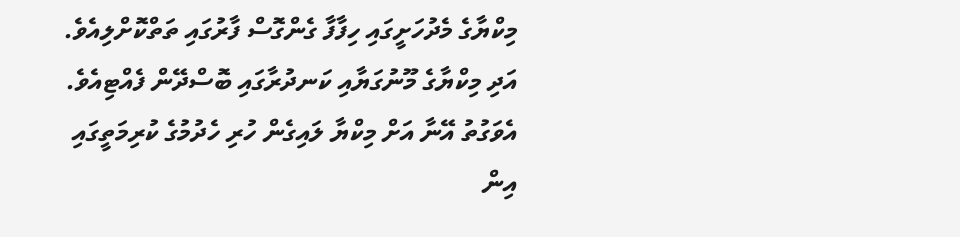މިކްޔާގެ މެދުހަށީގައި ހިފާފާ ގެންގޮސް ފާރުގައި ތަތްކޮށްލިއެވެ. އަދި މިކްޔާގެ މޫނުގަޔާއި ކަނދުރާގައި ބޮސްދޭން ފެއްޓިއެވެ. އެވަގުތު އޭނާ އަށް މިކްޔާ ލައިގެން ހުރި ހެދުމުގެ ކުރިމަތީގައި އިން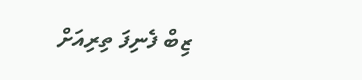ޒިބް ފެނިފަ ތިރިއަށް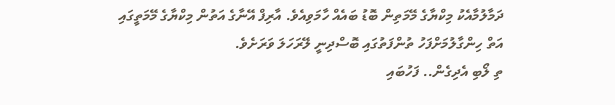ދަމާލުމާއެކު މިކްޔާގެ މޭމަތިން ބޮޑު ބައެއް ހާމަވިއެވެ. އާރިފް އޭނާގެ އަތުން މިކްޔާގެ މޭމަތީގައި އަތް ހިންގާލުމަށްފަހު ތުންފަތުގައި ބޮސްދިނީ ލޭރަހަލަ ވަރަށެވެ.
ތި ލޯބި އެދިގެން.. ފަހުބައި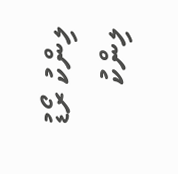ލިންކު ރޯޑު
ލިންކު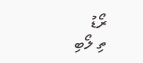ރޯޑު
ތި ލޯބި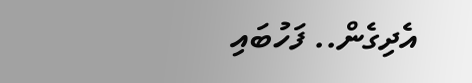އެދިގެން.. ފަހުބައި